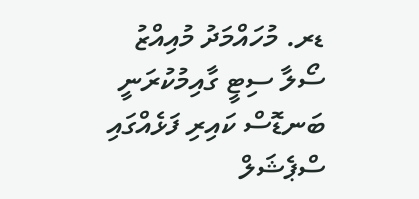ޑރ. މުހައްމަދު މުއިއްޒު
ސޯލާ ސިޓީ ގާއިމުކުރަނީ ބަނޑޮސް ކައިރި ފަޅެއްގައި
ސްޕެޝަލް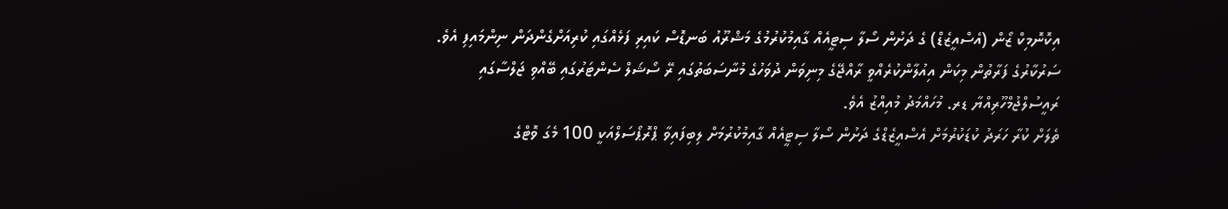އިކޮނޮމިކް ޒޯން (އެސްއީޒެޑް) ގެ ދަށުން ސޯލާ ސިޓީއެއް ގާއިމުކުރުމުގެ މަޝްރޫއު ބަނޑޮސް ކައިރި ފަޅެއްގައި ކުރިއަށްގެންދަން ނިންމައިފި އެވެ.
ސަރުކާރުގެ ފަރާތުން މިކަން އިއުލާންކުރެއްވީ ރާއްޖޭގެ މިނިވަން ދުވަހުގެ މުނާސަބަތުގައި ރޭ ސޯޝަލް ސެންޓަރުގައި ބޭއްވި ޖަލްސާގައި ރައީސުލްޖުމްހޫރިއްޔާ ޑރ. މުހައްމަދު މުއިއްޒު އެވެ.
ތެލަށް ކުރާ ހަރަދު ކުޑަކުރުމަށް އެސްއީޒެޑްގެ ދަށުން ސޯލާ ސިޓީއެއް ގާއިމުކުރުމަށް ލިބިފައިވާ ޕްރޮޕޯސަލްއަކީ 100 މެގަ ވޮޓްގެ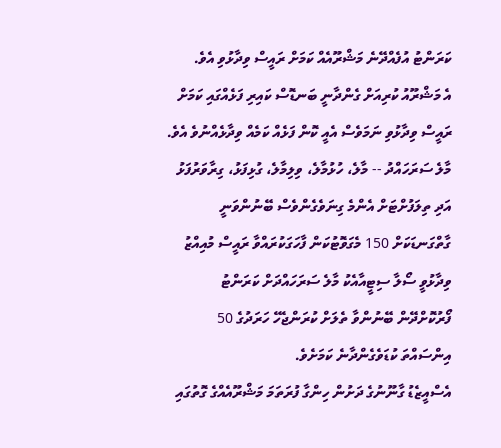ކަރަންޓު އުފެއްދޭނެ މަޝްރޫއެއް ކަމަށް ރައީސް ވިދާޅުވި އެވެ.
އެ މަޝްރޫއު ކުރިއަށް ގެންދާނީ ބަނޑޮސް ކައިރި ފަޅެއްގައި ކަމަށް ރައީސް ވިދާޅުވި ނަމަވެސް އެއީ ކޮން ފަޅެއް ކަމެއް ވިދާޅެއްނުވެ އެވެ.
މާލެ ސަރަހައްދު -- މާލެ، ހުޅުމާލެ، ވިލިމާލެ، ގުޅިފަޅު، ގިރާވަރުފަޅު އަދި ތިލަފުށްޓަށް އެންމެ ގިނަވެގެންވެސް ބޭނުންވަނީ ގާތްގަނޑަކަށް 150 މެގަވޮޓުކަން ފާހަގަކުރައްވާ ރައީސް މުއިއްޒު ވިދާޅުވީ ސޯލާ ސިޓީއާއެކު މާލެ ސަރަހައްދަށް ކަރަންޓު ފޯރުކޮށްދޭން ބޭނުންވާ ތެލަށް ކުރަންޖެހޭ ހަރަދުގެ 50 އިންސައްތަ ކުޑަވެގެންދާނެ ކަމަށެވެ.
އެސްއީޒެޑު ގާނޫނުގެ ދަށުން ހިންގާ ފުރަތަމަ މަޝްރޫއެއްގެ ގޮތުގައި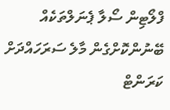ފްލޯޓިން ސޯލާ ޕެނަލްތަކެއް ބޭނުންކޮށްގެން މާލެ ސަރަހައްދަށް ކަރަންޓް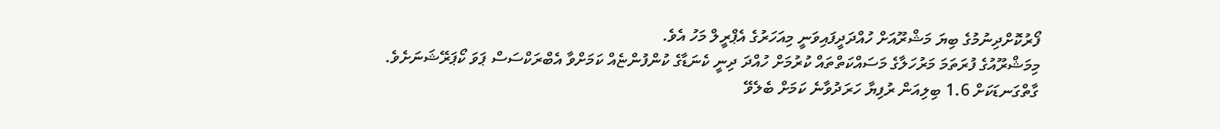ފޯރުކޮށްދިނުމުގެ ބިޔަ މަޝްރޫއަށް ހުއްދަދީފައިވަނީ މިއަހަރުގެ އެޕްރީލް މަހު އެވެ.
މިމަޝްރޫއުގެ ފުރަތަމަ މަރުހަލާގެ މަސައްކަތްތައް ކުރުމަށް ހުއްދަ ދިނީ ކެނަޑާގެ ކުންފުންޏެއް ކަމަށްވާ އެބްރަކްސަސް ޕަވަ ކޯޕަރޭޝަނަށެވެ.
ގާތްގަނޑަކަށް 1.6 ބިލިއަން ރުފިޔާ ހަރަދުވާނެ ކަމަށް ބެލެވޭ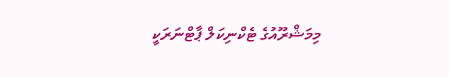މިމަޝްރޫއުގެ ޓެކްނިކަލް ޕާޓްނަރަކީ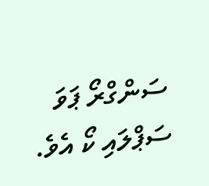ސަންގްރޯ ޕަވަ ސަޕްލައި ކޯ އެވެ.